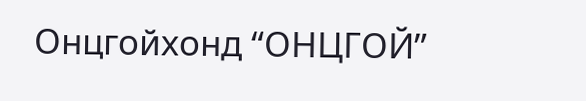Онцгойхонд “ОНЦГОЙ”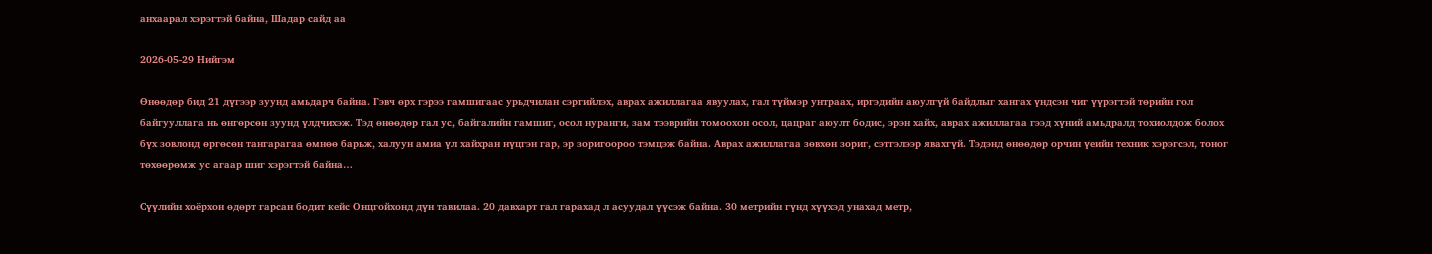анхаарал хэрэгтэй байна, Шадар сайд аа

2026-05-29 Нийгэм

Өнөөдөр бид 21 дүгээр зуунд амьдарч байна. Гэвч өрх гэрээ гамшигаас урьдчилан сэргийлэх, аврах ажиллагаа явуулах, гал түймэр унтраах, иргэдийн аюулгүй байдлыг хангах үндсэн чиг үүрэгтэй төрийн гол байгууллага нь өнгөрсөн зуунд үлдчихэж. Тэд өнөөдөр гал ус, байгалийн гамшиг, осол нуранги, зам тээврийн томоохон осол, цацраг аюулт бодис, эрэн хайх, аврах ажиллагаа гээд хүний амьдралд тохиолдож болох бүх зовлонд өргөсөн тангарагаа өмнөө барьж, халуун амиа үл хайхран нүцгэн гар, эр зоригоороо тэмцэж байна. Аврах ажиллагаа зөвхөн зориг, сэтгэлээр явахгүй. Тэдэнд өнөөдөр орчин үеийн техник хэрэгсэл, тоног төхөөрөмж ус агаар шиг хэрэгтэй байна…

Сүүлийн хоёрхон өдөрт гарсан бодит кейс Онцгойхонд дүн тавилаа. 20 давхарт гал гарахад л асуудал үүсэж байна. 30 метрийн гүнд хүүхэд унахад метр,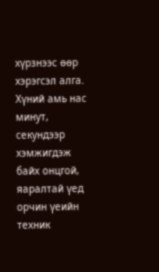хүрзнээс өөр хэрэгсэл алга. Хүний амь нас минут, секундээр хэмжигдэж байх онцгой, яаралтай үед орчин үеийн техник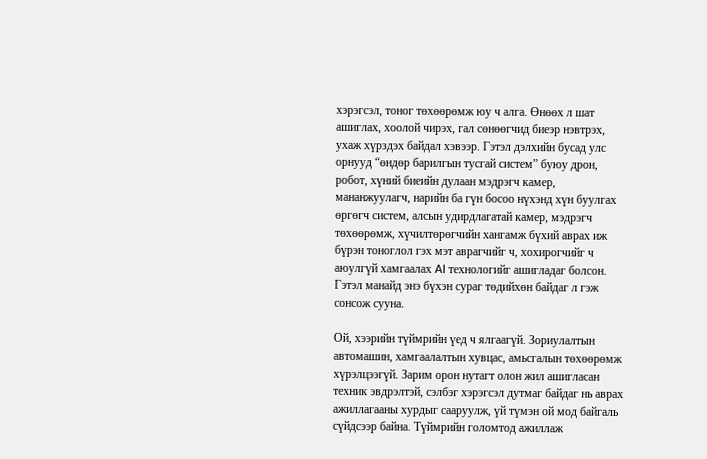хэрэгсэл, тоног төхөөрөмж юу ч алга. Өнөөх л шат ашиглах, хоолой чирэх, гал сөнөөгчид биеэр нэвтрэх, ухаж хүрздэх байдал хэвээр. Гэтэл дэлхийн бусад улс орнууд “өндөр барилгын тусгай систем” буюу дрон, робот, хүний биеийн дулаан мэдрэгч камер, мананжуулагч, нарийн ба гүн босоо нүхэнд хүн буулгах өргөгч систем, алсын удирдлагатай камер, мэдрэгч төхөөрөмж, хүчилтөрөгчийн хангамж бүхий аврах иж бүрэн тоноглол гэх мэт аврагчийг ч, хохирогчийг ч аюулгүй хамгаалах AI технологийг ашигладаг болсон. Гэтэл манайд энэ бүхэн сураг төдийхөн байдаг л гэж сонсож сууна.

Ой, хээрийн түймрийн үед ч ялгаагүй. Зориулалтын автомашин, хамгаалалтын хувцас, амьсгалын төхөөрөмж хүрэлцээгүй. Зарим орон нутагт олон жил ашигласан техник эвдрэлтэй, сэлбэг хэрэгсэл дутмаг байдаг нь аврах ажиллагааны хурдыг сааруулж, үй түмэн ой мод байгаль сүйдсээр байна. Түймрийн голомтод ажиллаж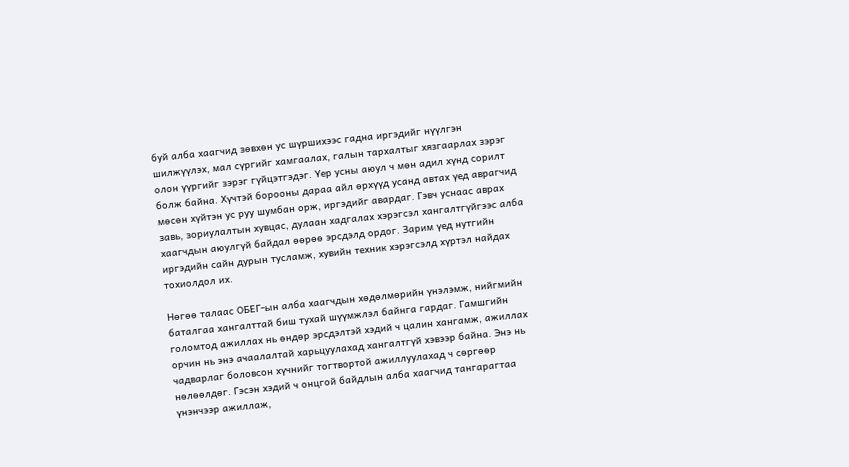буй алба хаагчид зөвхөн ус шүршихээс гадна иргэдийг нүүлгэн шилжүүлэх, мал сүргийг хамгаалах, галын тархалтыг хязгаарлах зэрэг олон үүргийг зэрэг гүйцэтгэдэг. Үер усны аюул ч мөн адил хүнд сорилт болж байна. Хүчтэй борооны дараа айл өрхүүд усанд автах үед аврагчид мөсөн хүйтэн ус руу шумбан орж, иргэдийг авардаг. Гэвч уснаас аврах завь, зориулалтын хувцас, дулаан хадгалах хэрэгсэл хангалтгүйгээс алба хаагчдын аюулгүй байдал өөрөө эрсдэлд ордог. Зарим үед нутгийн иргэдийн сайн дурын тусламж, хувийн техник хэрэгсэлд хүртэл найдах тохиолдол их.

Нөгөө талаас ОБЕГ-ын алба хаагчдын хөдөлмөрийн үнэлэмж, нийгмийн баталгаа хангалттай биш тухай шүүмжлэл байнга гардаг. Гамшгийн голомтод ажиллах нь өндөр эрсдэлтэй хэдий ч цалин хангамж, ажиллах орчин нь энэ ачаалалтай харьцуулахад хангалтгүй хэвээр байна. Энэ нь чадварлаг боловсон хүчнийг тогтвортой ажиллуулахад ч сөргөөр нөлөөлдөг. Гэсэн хэдий ч онцгой байдлын алба хаагчид тангарагтаа үнэнчээр ажиллаж,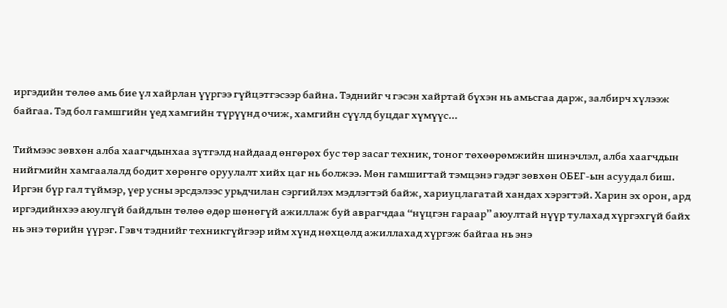иргэдийн төлөө амь бие үл хайрлан үүргээ гүйцэтгэсээр байна. Тэднийг ч гэсэн хайртай бүхэн нь амьсгаа дарж, залбирч хүлээж байгаа. Тэд бол гамшгийн үед хамгийн түрүүнд очиж, хамгийн сүүлд буцдаг хүмүүс…

Тиймээс зөвхөн алба хаагчдынхаа зүтгэлд найдаад өнгөрөх бус төр засаг техник, тоног төхөөрөмжийн шинэчлэл, алба хаагчдын нийгмийн хамгаалалд бодит хөрөнгө оруулалт хийх цаг нь болжээ. Мөн гамшигтай тэмцэнэ гэдэг зөвхөн ОБЕГ-ын асуудал биш. Иргэн бүр гал түймэр, үер усны эрсдэлээс урьдчилан сэргийлэх мэдлэгтэй байж, хариуцлагатай хандах хэрэгтэй. Харин эх орон, ард иргэдийнхээ аюулгүй байдлын төлөө өдөр шөнөгүй ажиллаж буй аврагчдаа “нүцгэн гараар” аюултай нүүр тулахад хүргэхгүй байх нь энэ төрийн үүрэг. Гэвч тэднийг техникгүйгээр ийм хүнд нөхцөлд ажиллахад хүргэж байгаа нь энэ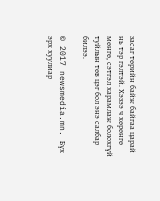засаг төрийн байж байгаа царай нь тэр гэлтэй. Хэзээ ч хөрөнгө мөнгө, сэтгэл харамлаж болохгүй туйлын төв цэг бол энэ салбар билээ.

© 2017 newsmedia.mn. Бүх эрх хуулиар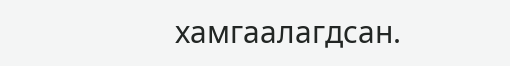хамгаалагдсан.